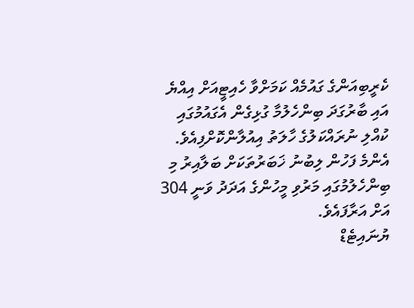ކެރީބިއަންގެ ގައުމެއް ކަމަށްވާ ހެއިޓީއަށް އިއްޔެ އައި ބާރުގަދަ ބިންހެލުމާ ގުޅިގެން އެގައުމުގައި ކުއްލި ނުރައްކަލުގެ ހާލަތު އިއުލާންކޮށްފިއެވެ. އެންމެ ފަހުން ލިބުނު ޚަބަރުތަކަށް ބަލާއިރު މި ބިންހެލުމުގައި މަރުވި މީހުންގެ އަދަދު ވަނީ 304 އަށް އަރާފައެވެ.
ޔުނައިޓެޑް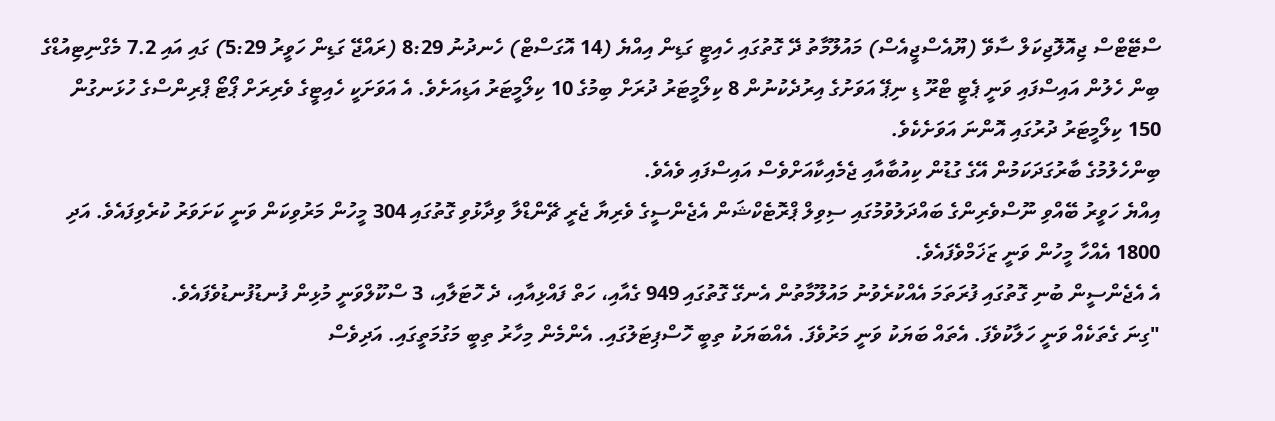ސްޓޭޓްސް ޖިއޮލޮޖިކަލް ސާވޭ (ޔޫއެސްޖީއެސް) މައުލޫމާތު ދޭ ގޮތުގައި ހެއިޓީ ގަޑިން އިއްޔެ (14 އޮގަސްޓް) ހެނދުނު 8:29 (ރައްޖޭ ގަޑިން ހަވީރު 5:29) ގައި އައި 7.2 މެގްނިޓިއުޑްގެ ބިން ހެލުން އައިސްފައި ވަނީ ޕެޓީ ޓްރޫ ޑި ނިޕޭ އަވަށުގެ އިރުދެކުނުން 8 ކިލޯމީޓަރު ދުރަށް ބިމުގެ 10 ކިލޯމީޓަރު އަޑިއަށެވެ. އެ އަވަށަކީ ހެއިޓީގެ ވެރިރަށް ޕޯޓޯ ޕްރިންސްގެ ހުޅަނގުން 150 ކިލޯމީޓަރު ދުރުގައި އޮންނަ އަވަށެކެވެ.
ބިންހެލުމުގެ ބާރުގަދަކަމުން އޭގެ ގުޑުން ކިއުބާއާއި ޖެމެއިކާއަށްވެސް އައިސްފައި ވެއެވެ.
އިއްޔެ ހަވީރު ބޭއްވި ނޫސްވެރިންގެ ބައްދަލުވުމުގައި ސިވިލް ޕްރޮޓެކްޝަން އެޖެންސީގެ ވެރިޔާ ޖެރީ ޗޭންޑްލާ ވިދާޅުވި ގޮތުގައި 304 މީހުން މަރުވިކަން ވަނީ ކަށަވަރު ކުރެވިފައެވެ. އަދި 1800 އެއްހާ މީހުން ވަނީ ޒަޚަމްވެފައެވެ.
އެ އެޖެންސީން ބުނި ގޮތުގައި ފުރަތަމަ އެއްކުރެވުނު މައުލޫމާތުން އެނގޭ ގޮތުގައި 949 ގެއާއި، ހަތް ފައްޅިއާއި، ދެ ހޮޓަލާއި، 3 ސްކޫލްވަނީ މުޅިން ފުނޑުފުނޑުވެފައެވެ.
"ގިނަ ގެތަކެއް ވަނީ ހަލާކުވެފަ. އެތައް ބަޔަކު ވަނީ މަރުވެފަ. އެއްބަޔަކު ތިބީ ހޮސްޕިޓަލުގައި. އެންމެން މިހާރު ތިބީ މަގުމަތީގައި. އަދިވެސް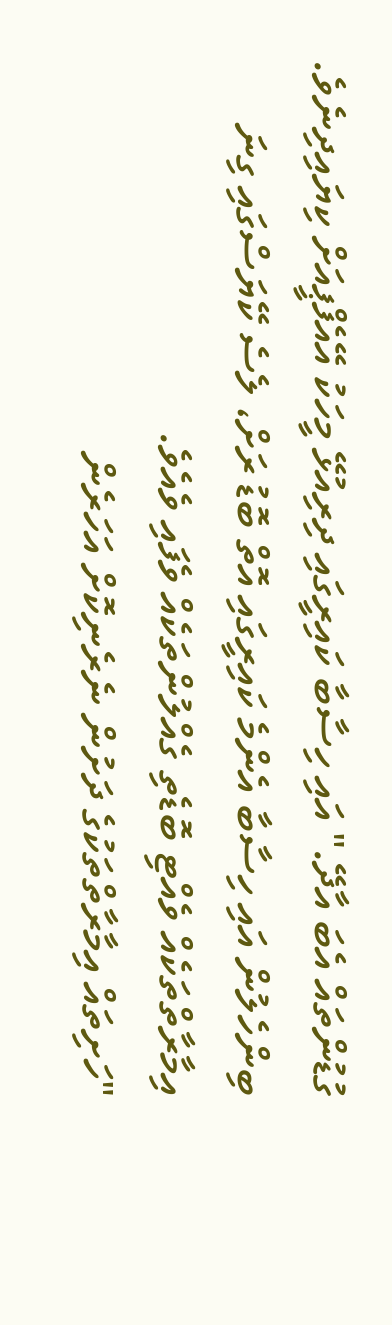ގުޑުންތައް އެބަ އާދޭ." އައި ހިސާބާ ކައިރީގައި ދިރިއުޅޭ މީހަކު އޭއެފްޕީއަށް ކިޔައިދިނެވެ.
ބިންހެލުން އައި ހިސާބާ އެންމެ ކައިރީގައި އޮތް ބޮޑު ރަށް، ލެސެ ކޭޔަސްގައި ގިނަ އިމާރާތްތަކެއް ވެއްޓި ބޮޑެތި ގެއްލުންތަކެއް ވެފައި ވެއެވެ.
"ހަށިތައް އިމާރާތްތަކުގެ ދަށުން ނެރެނިކޮށް އަހަރެން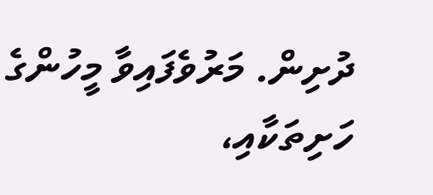ދުށިން. މަރުވެފައިވާ މީހުންގެ ހަށިތަކާއި،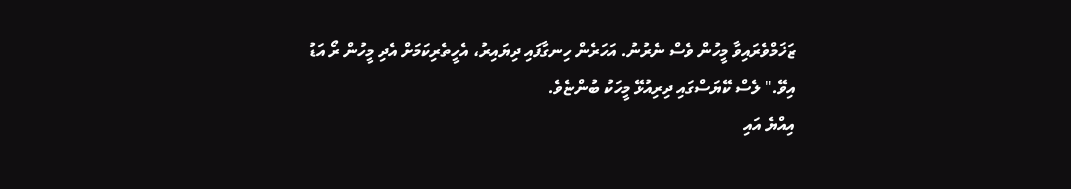ޒަޚަމްވެރައިވާ މީހުން ވެސް ނެރުނު. އަހަރެން ހިނގާފައި ދިޔައިރު، އެހީތެރިކަމަށް އެދި މީހުން ރޯ އަޑު އިވޭ." ލެސް ކޭޔަސްގައި ދިރިއުޅޭ މީހަކު ބުންޏެވެ.
އިއްޔެ އައި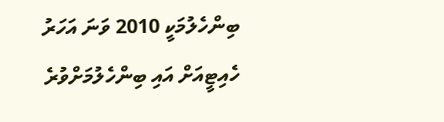ބިންހެލުމަކީ 2010 ވަނަ އަހަރު ހެއިޓީއަށް އައި ބިންހެލުމަށްވުރެ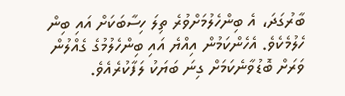ބާރުގަދަ، އެ ބިންހެލުމަށްވުރެ ތިލަ ހިސާބަކަށް އައި ބިން ހެލުމެކެވެ. އެހެންކަމުން އިއްޔެ އައި ބިންހެލުމުގެ ގެއްލުން ވަރަށް ބޮޑުވާނެކަމަށް ގިނަ ބަޔަކު ލަފާކުރެއެވެ.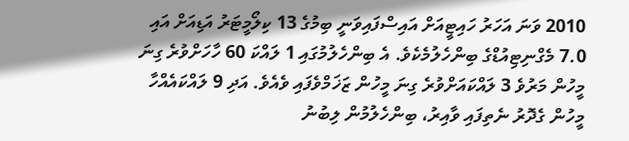2010 ވަނަ އަހަރު ހައިޓީއަށް އައިސްފައިވަނީ ބިމުގެ 13 ކިލޯމީޓަރު އަޑިއަށް އައި 7.0 މެގްނިޓިއުޑްގެ ބިންހެލުމެކެވެ. އެ ބިންހެލުމުގައި 1 ލައްކަ 60 ހާހަށްވުރެ ގިނަ މީހުން މަރުވެ 3 ލައްކައަށްވުރެ ގިނަ މީހުން ޒަޚަމްވެފައި ވެއެވެ. އަދި 9 ލައްކައެއްހާ މީހުން ގެދޮރު ނެތިފައި ވާއިރު، ބިންހެލުމުން ލިބުނު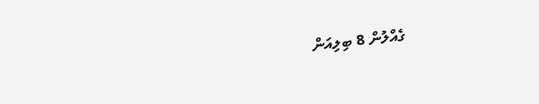ގެއްލުން 8 ބިލިއަން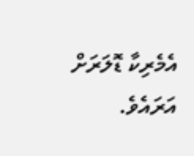އެމެރިކާ ޑޮލަރަށް އަރައެވެ.